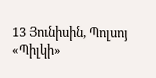13 Յունիսին, Պոլսոյ «Պիլկի»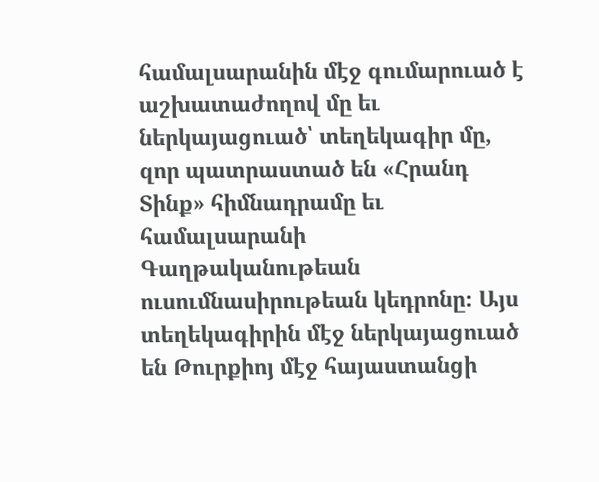համալսարանին մէջ գումարուած է աշխատաժողով մը եւ ներկայացուած՝ տեղեկագիր մը, զոր պատրաստած են «Հրանդ Տինք» հիմնադրամը եւ համալսարանի Գաղթականութեան ուսումնասիրութեան կեդրոնը։ Այս տեղեկագիրին մէջ ներկայացուած են Թուրքիոյ մէջ հայաստանցի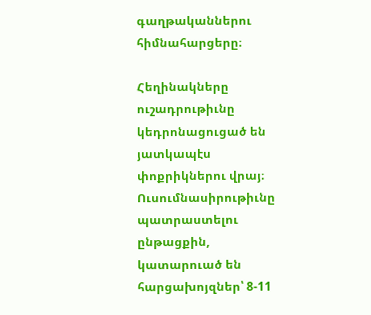գաղթականներու հիմնահարցերը։

Հեղինակները ուշադրութիւնը կեդրոնացուցած են յատկապէս փոքրիկներու վրայ։ Ուսումնասիրութիւնը պատրաստելու ընթացքին, կատարուած են հարցախոյզներ՝ 8-11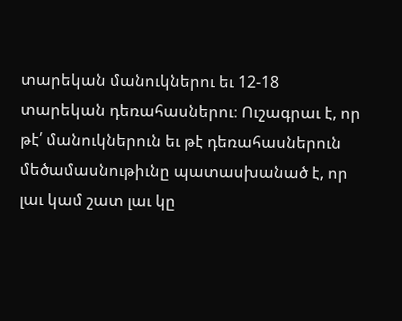տարեկան մանուկներու եւ 12-18 տարեկան դեռահասներու։ Ուշագրաւ է, որ թէ՛ մանուկներուն եւ թէ դեռահասներուն մեծամասնութիւնը պատասխանած է, որ լաւ կամ շատ լաւ կը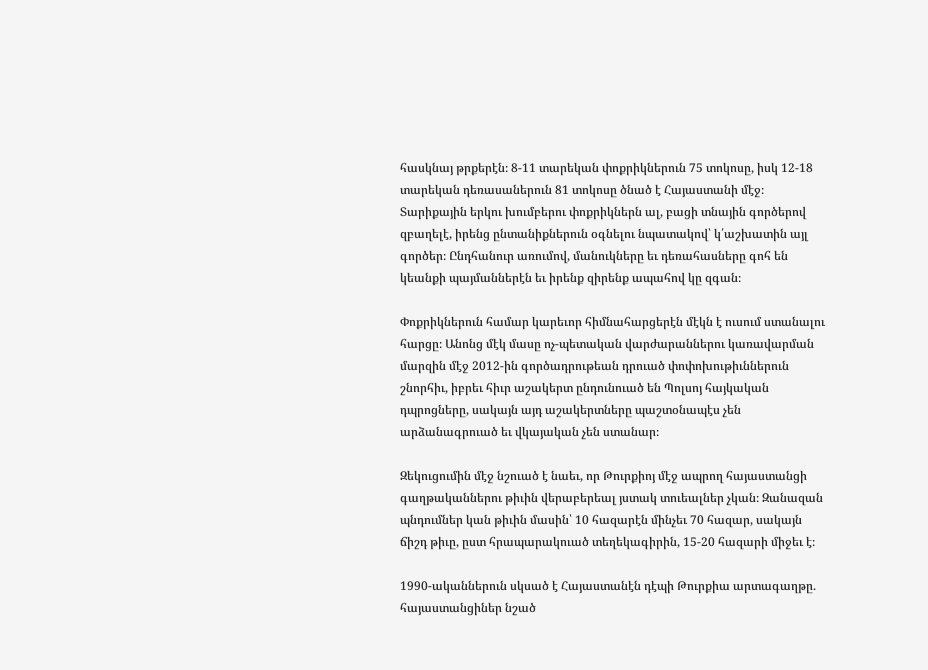հասկնայ թրքերէն։ 8-11 տարեկան փոքրիկներուն 75 տոկոսը, իսկ 12-18 տարեկան դեռասաներուն 81 տոկոսը ծնած է Հայաստանի մէջ։ Տարիքային երկու խումբերու փոքրիկներն ալ, բացի տնային գործերով զբաղելէ, իրենց ընտանիքներուն օգնելու նպատակով՝ կ՛աշխատին այլ գործեր։ Ընդհանուր առումով, մանուկները եւ դեռահասները գոհ են կեանքի պայմաններէն եւ իրենք զիրենք ապահով կը զգան։

Փոքրիկներուն համար կարեւոր հիմնահարցերէն մէկն է ուսում ստանալու հարցը։ Անոնց մէկ մասը ոչ-պետական վարժարաններու կառավարման մարզին մէջ 2012-ին գործադրութեան դրուած փոփոխութիւններուն շնորհիւ, իբրեւ հիւր աշակերտ ընդունուած են Պոլսոյ հայկական դպրոցները, սակայն այդ աշակերտները պաշտօնապէս չեն արձանագրուած եւ վկայական չեն ստանար։

Զեկուցումին մէջ նշուած է նաեւ, որ Թուրքիոյ մէջ ապրող հայաստանցի գաղթականներու թիւին վերաբերեալ յստակ տուեալներ չկան։ Զանազան պնդումներ կան թիւին մասին՝ 10 հազարէն մինչեւ 70 հազար, սակայն ճիշդ թիւը, ըստ հրապարակուած տեղեկագիրին, 15-20 հազարի միջեւ է։

1990-ականներուն սկսած է Հայաստանէն դէպի Թուրքիա արտագաղթը. հայաստանցիներ նշած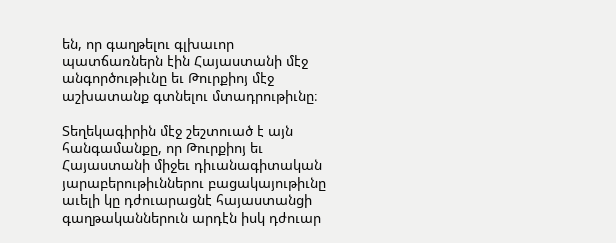են, որ գաղթելու գլխաւոր պատճառներն էին Հայաստանի մէջ անգործութիւնը եւ Թուրքիոյ մէջ աշխատանք գտնելու մտադրութիւնը։

Տեղեկագիրին մէջ շեշտուած է այն հանգամանքը, որ Թուրքիոյ եւ Հայաստանի միջեւ դիւանագիտական յարաբերութիւններու բացակայութիւնը աւելի կը դժուարացնէ հայաստանցի գաղթականներուն արդէն իսկ դժուար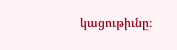կացութիւնը։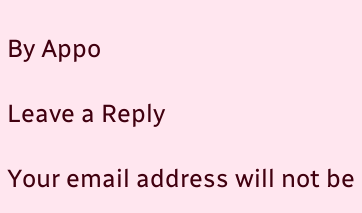By Appo

Leave a Reply

Your email address will not be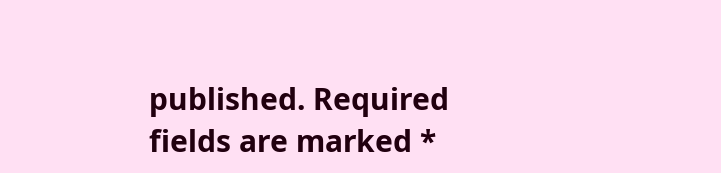published. Required fields are marked *